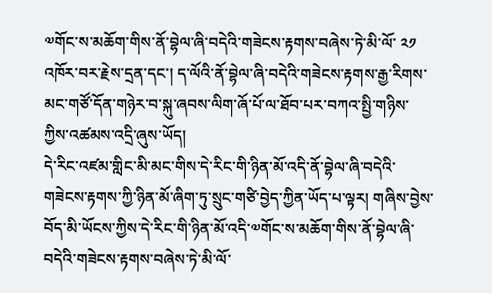༧གོང་ས་མཆོག་གིས་ནོ་བྷེལ་ཞི་བདེའི་གཟེངས་རྟགས་བཞེས་ཏེ་མི་ལོ་ ༢༡ འཁོར་བར་རྗེས་དྲན་དང་། ད་ལོའི་ནོ་བྷེལ་ཞི་བདེའི་གཟེངས་རྟགས་རྒྱ་རིགས་མང་གཙོ་དོན་གཉེར་བ་སྐུ་ཞབས་ལིག་ཞོ་པོ་ལ་ཐོབ་པར་བཀའ་སྤྱི་གཉིས་ཀྱིས་འཚམས་འདྲི་ཞུས་ཡོད།
དེ་རིང་འཛམ་གླིང་མི་མང་གིས་དེ་རིང་གི་ཉིན་མོ་འདི་ནོ་བྷེལ་ཞི་བདེའི་གཟེངས་རྟགས་ཀྱི་ཉིན་མོ་ཞིག་ཏུ་སྲུང་གཙི་བྱེད་ཀྱིན་ཡོད་པ་ལྟར། གཞིས་བྱེས་བོད་མི་ཡོངས་ཀྱིས་དེ་རིང་གི་ཉིན་མོ་འདི་༧གོང་ས་མཆོག་གིས་ནོ་བྷེལ་ཞི་བདེའི་གཟེངས་རྟགས་བཞེས་ཏེ་མི་ལོ་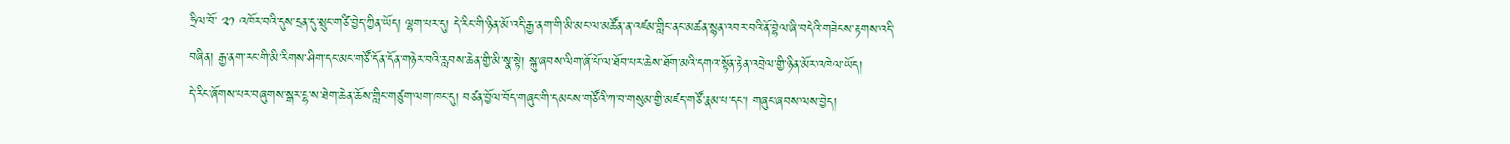ཧྲིལ་བོ་ ༢༡ འཁོར་བའི་དུས་དྲན་དུ་སྲུང་གཙི་བྱེད་ཀྱིན་ཡོད། ལྷག་པར་དུ། དེ་རིང་གི་ཉིན་མོ་འདི་རྒྱ་ནག་གི་མི་མང་ལ་མཚོན་ན་འཛམ་གླིང་ནང་མཚན་སྙན་འབར་བའི་ནོ་བྷེལ་ཞི་བདེའི་གཟེངས་རྟགས་འདི་བཞིན། རྒྱ་ནག་རང་གི་མི་རིགས་ཤིག་དང་མང་གཙོ་དོན་དོན་གཉེར་བའི་རླབས་ཆེན་གྱི་མི་སྣ་སྟེ། སྐུ་ཞབས་ལིག་ཞོ་པོ་ལ་ཐོབ་པར་ཆེས་ཐོག་མའི་དགའ་སྟོན་རྟེན་འབྲེལ་གྱི་ཉིན་མོར་འཁེལ་ཡོད།
དེ་རིང་ཞོགས་པར་བཞུགས་སྒར་ངྷ་ས་ཐེག་ཆེན་ཆོས་གླིང་གཙུག་ལག་ཁང་དུ། བཙན་བྱོལ་བོད་གཞུང་གི་དམངས་གཙོའི་ཀ་བ་གསུམ་གྱི་མཛད་གཙོ་རྣམ་པ་དང་། གཞུང་ཞབས་ལས་བྱེད།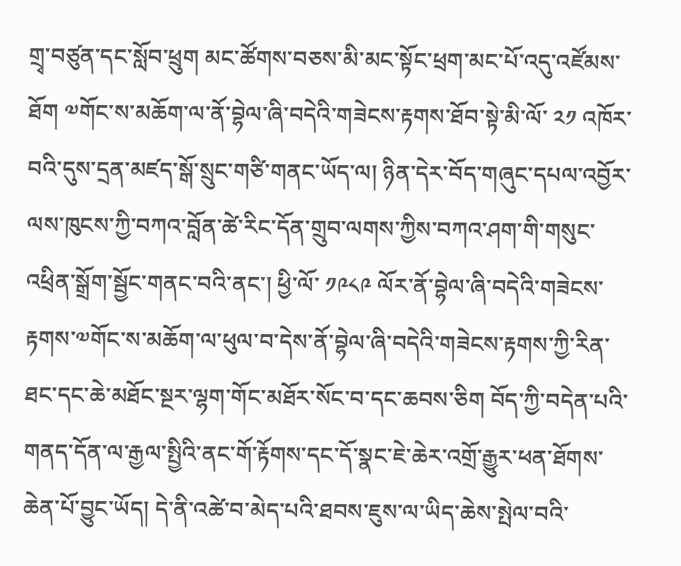གྲྭ་བཙུན་དང་སློབ་ཕྲུག མང་ཚོགས་བཅས་མི་མང་སྟོང་ཕྲག་མང་པོ་འདུ་འཛོམས་ཐོག ༧གོང་ས་མཆོག་ལ་ནོ་བྷེལ་ཞི་བདེའི་གཟེངས་རྟགས་ཐོབ་སྟེ་མི་ལོ་ ༢༡ འཁོར་བའི་དུས་དྲན་མཛད་སྒོ་སྲུང་གཙི་གནང་ཡོད་ལ། ཉིན་དེར་བོད་གཞུང་དཔལ་འབྱོར་ལས་ཁུངས་ཀྱི་བཀའ་བློན་ཚེ་རིང་དོན་གྲུབ་ལགས་ཀྱིས་བཀའ་ཤག་གི་གསུང་འཕྲིན་སྒྲོག་སྦྱོང་གནང་བའི་ནང་། ཕྱི་ལོ་ ༡༩༨༩ ལོར་ནོ་བྷེལ་ཞི་བདེའི་གཟེངས་རྟགས་༧གོང་ས་མཆོག་ལ་ཕུལ་བ་དེས་ནོ་བྷེལ་ཞི་བདེའི་གཟེངས་རྟགས་ཀྱི་རིན་ཐང་དང་ཆེ་མཐོང་སྔར་ལྷག་གོང་མཐོར་སོང་བ་དང་ཆབས་ཅིག བོད་ཀྱི་བདེན་པའི་གནད་དོན་ལ་རྒྱལ་སྤྱིའི་ནང་གོ་རྟོགས་དང་དོ་སྣང་ཇེ་ཆེར་འགྲོ་རྒྱུར་ཕན་ཐོགས་ཆེན་པོ་བྱུང་ཡོད། དེ་ནི་འཚེ་བ་མེད་པའི་ཐབས་ཇུས་ལ་ཡིད་ཆེས་སྤེལ་བའི་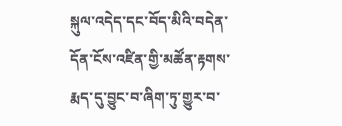སྐུལ་འདེད་དང་བོད་མིའི་བདེན་དོན་ངོས་འཛིན་གྱི་མཚོན་རྟགས་རྨད་དུ་བྱུང་བ་ཞིག་ཏུ་གྱུར་བ་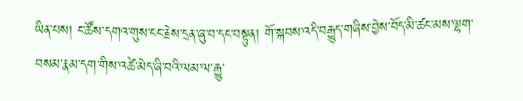ཡིན་པས། ང་ཚོས་དགའ་གུས་ངང་རྗེས་དྲན་ཞུ་བ་དང་བསྟུན། གོ་སྐབས་འདི་བརྒྱུད་གཞིས་བྱེས་བོད་མི་ཚང་མས་ལྷག་བསམ་རྣམ་དག་གིས་འཚེ་མེད་ཞི་བའི་ལམ་ལ་རྒྱུ་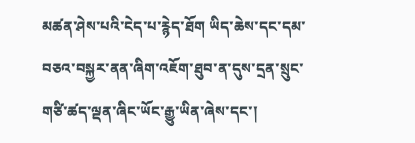མཚན་ཤེས་པའི་ངེད་པ་རྙེད་ཐོག ཡིད་ཆེས་དང་དམ་བཅའ་བསྐྱར་ནན་ཞིག་འཇོག་ཐུབ་ན་དུས་དྲན་སྲུང་གཙི་ཚད་ལྡན་ཞིང་ཡོང་རྒྱུ་ཡིན་ཞེས་དང་།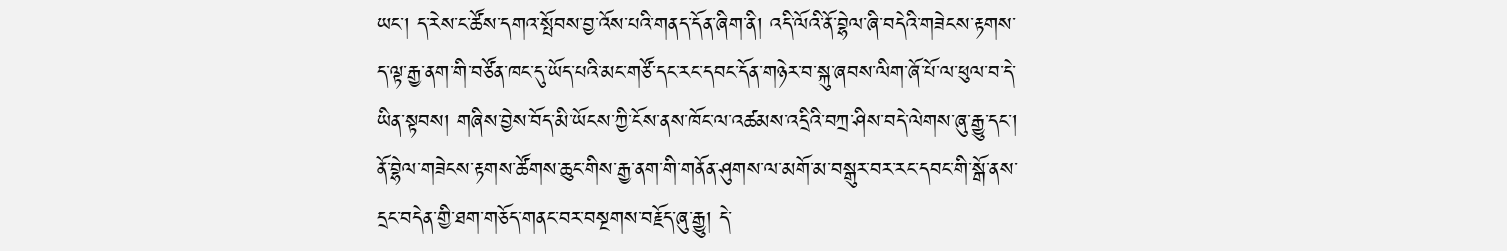ཡང་། ད་རེས་ང་ཚོས་དགའ་སྤོབས་བྱ་འོས་པའི་གནད་དོན་ཞིག་ནི། འདི་ལོའི་ནོ་བྷེལ་ཞི་བདེའི་གཟེངས་རྟགས་ད་ལྟ་རྒྱ་ནག་གི་བཙོན་ཁང་དུ་ཡོད་པའི་མང་གཙོ་དང་རང་དབང་དོན་གཉེར་བ་སྐུ་ཞབས་ལིག་ཞོ་པོ་ལ་ཕུལ་བ་དེ་ཡིན་སྟབས། གཞིས་བྱེས་བོད་མི་ཡོངས་ཀྱི་ངོས་ནས་ཁོང་ལ་འཚམས་འདྲིའི་བཀྲ་ཤིས་བདེ་ལེགས་ཞུ་རྒྱུ་དང་། ནོ་བྷེལ་གཟེངས་རྟགས་ཚོགས་ཆུང་གིས་རྒྱ་ནག་གི་གནོན་ཤུགས་ལ་མགོ་མ་བསྒུར་བར་རང་དབང་གི་སྒོ་ནས་དྲང་བདེན་གྱི་ཐག་གཅོད་གནང་བར་བསྔགས་བརྗོད་ཞུ་རྒྱུ། དེ་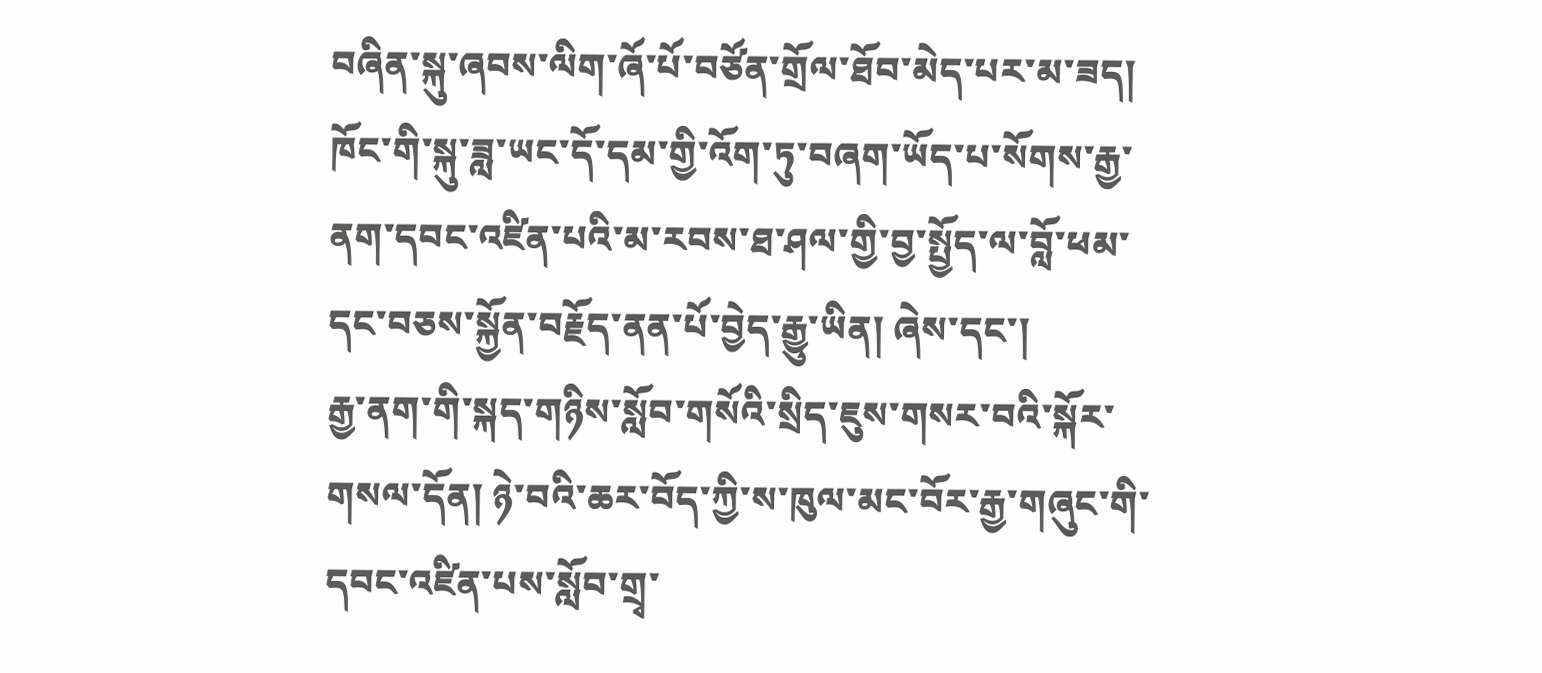བཞིན་སྐུ་ཞབས་ལིག་ཞོ་པོ་བཙོན་གྲོལ་ཐོབ་མེད་པར་མ་ཟད། ཁོང་གི་སྐུ་ཟླ་ཡང་དོ་དམ་གྱི་འོག་ཏུ་བཞག་ཡོད་པ་སོགས་རྒྱ་ནག་དབང་འཛིན་པའི་མ་རབས་ཐ་ཤལ་གྱི་བྱ་སྤྱོད་ལ་བློ་ཕམ་དང་བཅས་སྐྱོན་བརྗོད་ནན་པོ་བྱེད་རྒྱུ་ཡིན། ཞེས་དང་།
རྒྱ་ནག་གི་སྐད་གཉིས་སློབ་གསོའི་སྲིད་ཇུས་གསར་བའི་སྐོར་གསལ་དོན། ཉེ་བའི་ཆར་བོད་ཀྱི་ས་ཁུལ་མང་བོར་རྒྱ་གཞུང་གི་དབང་འཛིན་པས་སློབ་གྲྭ་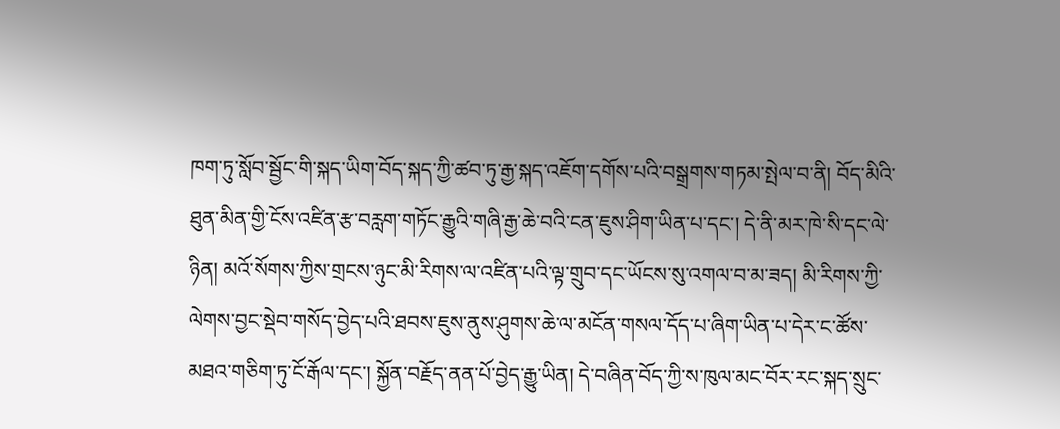ཁག་ཏུ་སློབ་སྦྱོང་གི་སྐད་ཡིག་བོད་སྐད་ཀྱི་ཚབ་ཏུ་རྒྱ་སྐད་འཇོག་དགོས་པའི་བསྒྲགས་གཏམ་སྤེལ་བ་ནི། བོད་མིའི་ཐུན་མིན་གྱི་ངོས་འཛིན་རྩ་བརླག་གཏོང་རྒྱུའི་གཞི་རྒྱ་ཆེ་བའི་ངན་ཇུས་ཤིག་ཡིན་པ་དང་། དེ་ནི་མར་ཁེ་སི་དང་ལེ་ཉིན། མའོ་སོགས་ཀྱིས་གྲངས་ཉུང་མི་རིགས་ལ་འཛིན་པའི་ལྟ་གྲུབ་དང་ཡོངས་སུ་འགལ་བ་མ་ཟད། མི་རིགས་ཀྱི་ལེགས་བྱང་སྡེབ་གསོད་བྱེད་པའི་ཐབས་ཇུས་ནུས་ཤུགས་ཆེ་ལ་མངོན་གསལ་དོད་པ་ཞིག་ཡིན་པ་དེར་ང་ཚོས་མཐའ་གཅིག་ཏུ་ངོ་རྒོལ་དང་། སྐྱོན་བརྗོད་ནན་པོ་བྱེད་རྒྱུ་ཡིན། དེ་བཞིན་བོད་ཀྱི་ས་ཁུལ་མང་བོར་རང་སྐད་སྲུང་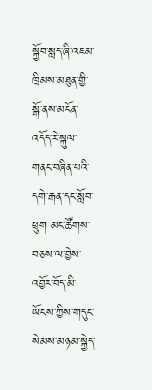སྐྱོབ་སླད་ཞི་འཇམ་ཁྲིམས་མཐུན་གྱི་སྒོ་ནས་མངོན་འདོད་རེ་སྐུལ་གནང་བཞིན་པའི་དགེ་རྒན་དང་སློབ་ཕྲུག མང་ཚོགས་བཅས་ལ་བྱེས་འབྱོར་བོད་མི་ཡོངས་ཀྱིས་གདུང་སེམས་མཉམ་སྐྱེད་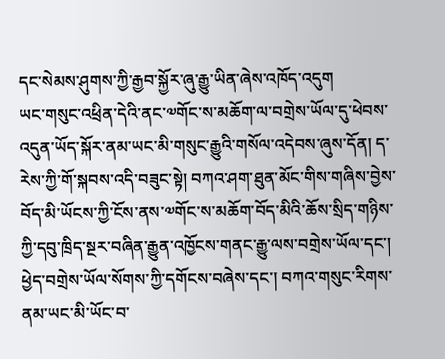དང་སེམས་ཤུགས་ཀྱི་རྒྱབ་སྐྱོར་ཞུ་རྒྱུ་ཡིན་ཞེས་འཁོད་འདུག
ཡང་གསུང་འཕྲིན་དེའི་ནང་༧གོང་ས་མཆོག་ལ་བགྲེས་ཡོལ་དུ་ཕེབས་འདུན་ཡོད་སྐོར་ནམ་ཡང་མི་གསུང་རྒྱུའི་གསོལ་འདེབས་ཞུས་དོན། ད་རེས་ཀྱི་གོ་སྐབས་འདི་བཟུང་སྟེ། བཀའ་ཤག་ཐུན་མོང་གིས་གཞིས་བྱེས་བོད་མི་ཡོངས་ཀྱི་ངོས་ནས་༧གོང་ས་མཆོག་བོད་མིའི་ཆོས་སྲིད་གཉིས་ཀྱི་དབུ་ཁྲིད་སྔར་བཞིན་རྒྱུན་འཁྱོངས་གནང་རྒྱུ་ལས་བགྲེས་ཡོལ་དང་། ཕྱེད་བགྲེས་ཡོལ་སོགས་ཀྱི་དགོངས་བཞེས་དང་། བཀའ་གསུང་རིགས་ནམ་ཡང་མི་ཡོང་བ་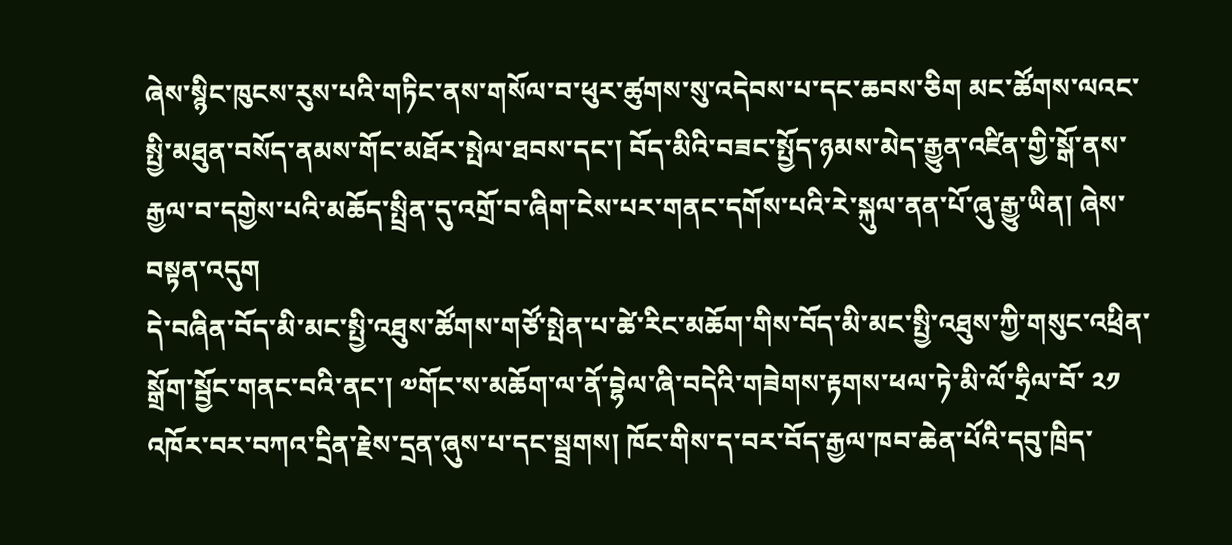ཞེས་སྙིང་ཁུངས་རུས་པའི་གཏིང་ནས་གསོལ་བ་ཕུར་ཚུགས་སུ་འདེབས་པ་དང་ཆབས་ཅིག མང་ཚོགས་ལའང་སྤྱི་མཐུན་བསོད་ནམས་གོང་མཐོར་སྤེལ་ཐབས་དང་། བོད་མིའི་བཟང་སྤྱོད་ཉམས་མེད་རྒྱུན་འཛིན་གྱི་སྒོ་ནས་རྒྱལ་བ་དགྱེས་པའི་མཆོད་སྤྲིན་དུ་འགྲོ་བ་ཞིག་ངེས་པར་གནང་དགོས་པའི་རེ་སྐུལ་ནན་པོ་ཞུ་རྒྱུ་ཡིན། ཞེས་བསྟན་འདུག
དེ་བཞིན་བོད་མི་མང་སྤྱི་འཐུས་ཚོགས་གཙོ་སྤེན་པ་ཚེ་རིང་མཆོག་གིས་བོད་མི་མང་སྤྱི་འཐུས་ཀྱི་གསུང་འཕྲིན་སྒྲོག་སྦྱོང་གནང་བའི་ནང་། ༧གོང་ས་མཆོག་ལ་ནོ་བྷེལ་ཞི་བདེའི་གཟེགས་རྟགས་ཕལ་ཏེ་མི་ལོ་ཧྲིལ་བོ་ ༢༡ འཁོར་བར་བཀའ་དྲིན་རྗེས་དྲན་ཞུས་པ་དང་སྦྲགས། ཁོང་གིས་ད་བར་བོད་རྒྱལ་ཁབ་ཆེན་པོའི་དབུ་ཁྲིད་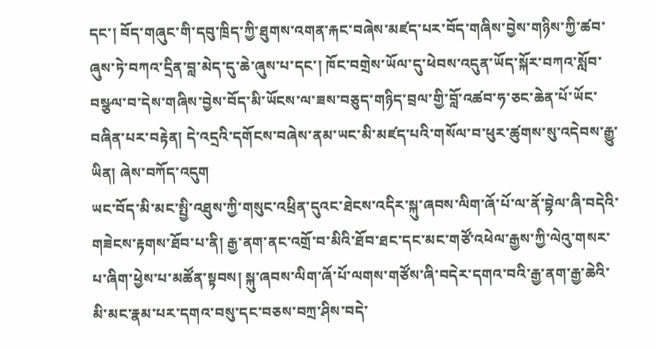དང་། བོད་གཞུང་གི་དབུ་ཁྲིད་ཀྱི་ཐུགས་འགན་རྐང་བཞེས་མཛད་པར་བོད་གཞིས་བྱེས་གཉིས་ཀྱི་ཚབ་ཞུས་ཏེ་བཀའ་དྲིན་བླ་མེད་དུ་ཆེ་ཞུས་པ་དང་། ཁོང་བགྲེས་ཡོལ་དུ་ཕེབས་འདུན་ཡོད་སྐོར་བཀའ་སློབ་བསྩལ་བ་དེས་གཞིས་བྱེས་བོད་མི་ཡོངས་ལ་ཟས་བཅུད་གཉིད་བྲལ་གྱི་བློ་འཚབ་ཧ་ཅང་ཆེན་པོ་ཡོང་བཞིན་པར་བརྟེན། དེ་འདྲའི་དགོངས་བཞེས་ནམ་ཡང་མི་མཛད་པའི་གསོལ་བ་ཕུར་ཚུགས་སུ་འདེབས་རྒྱུ་ཡིན། ཞེས་བཀོད་འདུག
ཡང་བོད་མི་མང་སྤྱི་འཐུས་ཀྱི་གསུང་འཕྲིན་དུའང་ཐེངས་འདིར་སྐུ་ཞབས་ལིག་ཞོ་པོ་ལ་ནོ་བྷེལ་ཞི་བདེའི་གཟེངས་རྟགས་ཐོབ་པ་ནི། རྒྱ་ནག་ནང་འགྲོ་བ་མིའི་ཐོབ་ཐང་དང་མང་གཙོ་འཕེལ་རྒྱས་ཀྱི་ལེའུ་གསར་པ་ཞིག་ཕྱེས་པ་མཚོན་སྟབས། སྐུ་ཞབས་ལིག་ཞོ་པོ་ལགས་གཙོས་ཞི་བདེར་དགའ་བའི་རྒྱ་ནག་རྒྱ་ཆེའི་མི་མང་རྣམ་པར་དགའ་བསུ་དང་བཅས་བཀྲ་ཤིས་བདེ་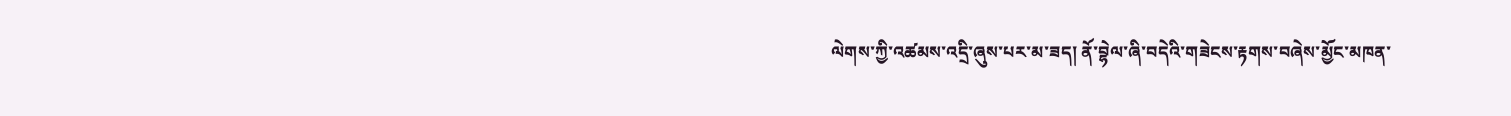ལེགས་ཀྱི་འཚམས་འདྲི་ཞུས་པར་མ་ཟད། ནོ་བྷེལ་ཞི་བདེའི་གཟེངས་རྟགས་བཞེས་མྱོང་མཁན་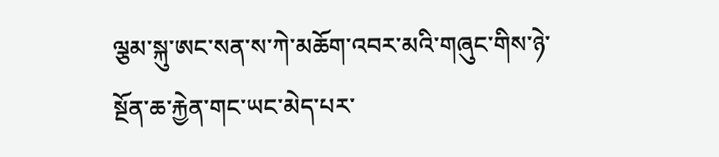ལྕམ་སྐུ་ཨང་སན་ས་ཀེ་མཆོག་འབར་མའི་གཞུང་གིས་ཉེ་སྔོན་ཆ་རྐྱེན་གང་ཡང་མེད་པར་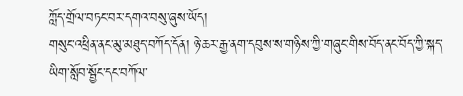ཀློད་གྲོལ་བཏང་བར་དགའ་བསུ་ཞུས་ཡོད།
གསུང་འཕྲིན་ནང་མུ་མཐུད་བཀོད་དོན། ཉེ་ཆར་རྒྱ་ནག་དབུས་ས་གཉིས་ཀྱི་གཞུང་གིས་བོད་ནང་བོད་ཀྱི་སྐད་ཡིག་སློབ་སྦྱོང་དང་བཀོལ་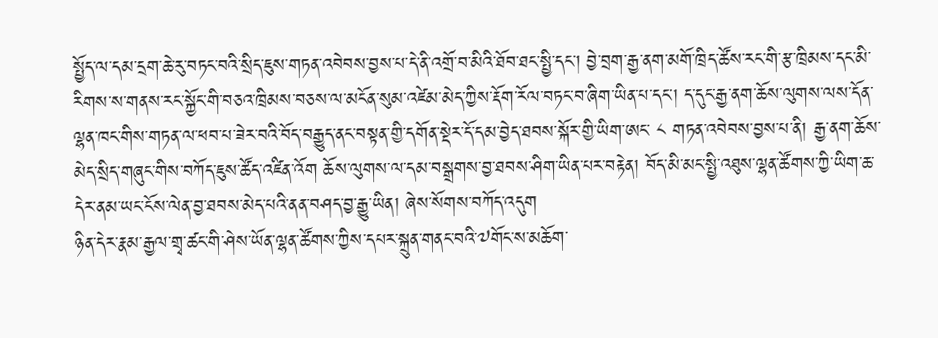སྤྱོད་ལ་དམ་དྲག་ཆེ་རུ་བཏང་བའི་སྲིད་ཇུས་གཏན་འབེབས་བྱས་པ་དེ་ནི་འགྲོ་བ་མིའི་ཐོབ་ཐང་སྤྱི་དང་། བྱེ་བྲག་རྒྱ་ནག་མགོ་ཁྲིད་ཚོས་རང་གི་རྩ་ཁྲིམས་དང་མི་རིགས་ས་གནས་རང་སྐྱོང་གི་བཅའ་ཁྲིམས་བཅས་ལ་མངོན་སུམ་འཛེམ་མེད་ཀྱིས་རྡོག་རོལ་བཏང་བ་ཞིག་ཡིན་པ་དང་། ད་དུང་རྒྱ་ནག་ཆོས་ལུགས་ལས་དོན་ལྷན་ཁང་གིས་གཏན་ལ་ཕབ་པ་ཟེར་བའི་བོད་བརྒྱུད་ནང་བསྟན་གྱི་དགོན་སྡེར་དོ་དམ་བྱེད་ཐབས་སྐོར་གྱི་ཡིག་ཨང་ ༨ གཏན་འབེབས་བྱས་པ་ནི། རྒྱ་ནག་ཆོས་མེད་སྲིད་གཞུང་གིས་བཀོད་ཇུས་ཚོད་འཛིན་འོག ཆོས་ལུགས་ལ་དམ་བསྒྲགས་བྱ་ཐབས་ཤིག་ཡིན་པར་བརྟེན། བོད་མི་མང་སྤྱི་འཐུས་ལྷན་ཚོགས་ཀྱི་ཡིག་ཆ་དེར་ནམ་ཡང་ངོས་ལེན་བྱ་ཐབས་མེད་པའི་ནན་བཤད་བྱ་རྒྱུ་ཡིན། ཞེས་སོགས་བཀོད་འདུག
ཉིན་དེར་རྣམ་རྒྱལ་གྲྭ་ཚང་གི་ཤེས་ཡོན་ལྷན་ཚོགས་ཀྱིས་དཔར་སྐྲུན་གནང་བའི་༧གོང་ས་མཆོག་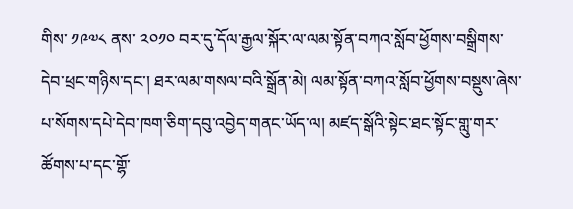གིས་ ༡༩༧༨ ནས་ ༢༠༡༠ བར་དུ་དོལ་རྒྱལ་སྐོར་ལ་ལམ་སྟོན་བཀའ་སློབ་ཕྱོགས་བསྒྲིགས་དེབ་ཕྲང་གཉིས་དང་། ཐར་ལམ་གསལ་བའི་སྒྲོན་མེ། ལམ་སྟོན་བཀའ་སློབ་ཕྱོགས་བསྡུས་ཞེས་པ་སོགས་དཔེ་དེབ་ཁག་ཅིག་དབུ་འབྱེད་གནང་ཡོད་ལ། མཛད་སྒོའི་སྟེང་ཐང་སྟོང་གླུ་གར་ཚོགས་པ་དང་གྷོ་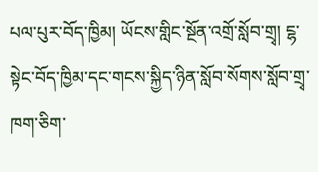པལ་པུར་བོད་ཁྱིམ། ཡོངས་གླིང་སྔོན་འགྲོ་སློབ་གྲྭ། ངྷ་སྟེང་བོད་ཁྱིམ་དང་གངས་སྐྱིད་ཉིན་སློབ་སོགས་སློབ་གྲྭ་ཁག་ཅིག་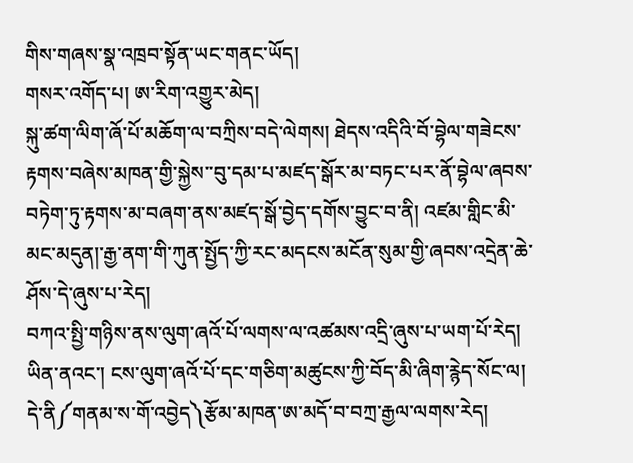གིས་གཞས་སྣ་འཁྲབ་སྟོན་ཡང་གནང་ཡོད།
གསར་འགོད་པ། ཨ་རིག་འགྱུར་མེད།
སྐུ་ཚག་ལིག་ཞོ་པོ་མཆོག་ལ་བཀྲིས་བདེ་ལེགས། ཐེདས་འདིའི་བོ་བྷེལ་གཟེངས་རྟགས་བཞེས་མཁན་གྱི་སྐྱེས་་བུ་དམ་པ་མཛད་སྒོར་མ་བཏང་པར་ནོ་བྷེལ་ཞབས་བཏེག་ཏུ་རྟགས་མ་བཞག་ནས་མཛད་སྒོ་བྱེད་དགོས་བྱུང་བ་ནི། འཛམ་གླིང་མི་མང་མདུན།་རྒྱ་ནག་གི་ཀུན་སྤྱོད་ཀྱི་རང་མདངས་མངོན་སུམ་གྱི་ཞབས་འདྲེན་ཆེ་ཤོས་དེ་ཞུས་པ་རེད།
བཀའ་སྤྱི་གཉིས་ནས་ལུག་ཞའོ་པོ་ལགས་ལ་འཚམས་འདྲི་ཞུས་པ་ཡག་པོ་རེད། ཡིན་ནའང་། ངས་ལུག་ཞའོ་པོ་དང་གཅིག་མཚུངས་ཀྱི་བོད་མི་ཞིག་རྙེད་སོང་ལ། དེ་ནི༼གནམ་ས་གོ་འབྱེད༽རྩོམ་མཁན་ཨ་མདོ་བ་བཀྲ་རྒྱལ་ལགས་རེད།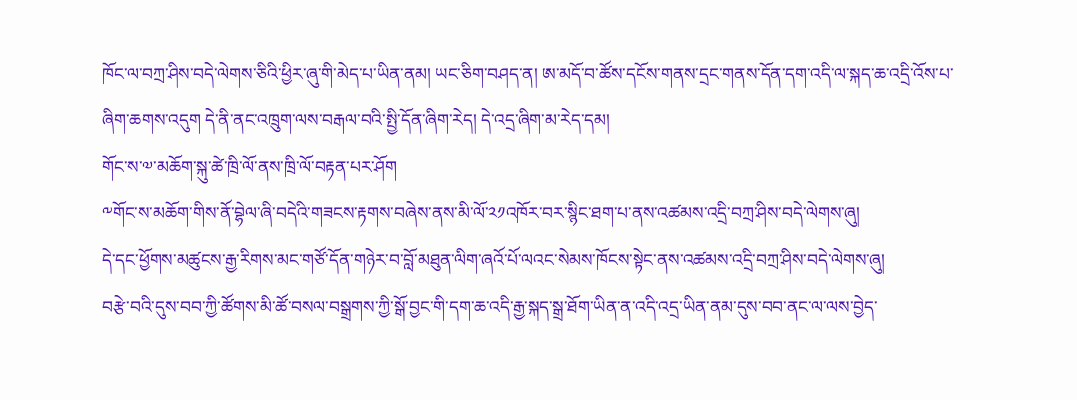ཁོང་ལ་བཀྲ་ཤིས་བདེ་ལེགས་ཅིའི་ཕྱིར་ཞུ་གི་མེད་པ་ཡིན་ནམ། ཡང་ཅིག་བཤད་ན། ཨ་མདོ་བ་ཚོས་དངོས་གནས་དྲང་གནས་དོན་དག་འདི་ལ་སྐད་ཆ་འདྲི་འོས་པ་ཞིག་ཆགས་འདུག དེ་ནི་ནང་འཁྲུག་ལས་བརྒལ་བའི་སྤྱི་དོན་ཞིག་རེད། དེ་འདྲ་ཞིག་མ་རེད་དམ།
གོང་ས་༧་མཆོག་སྐུ་ཚེ་ཁྲི་ལོ་ནས་ཁྲི་ལོ་བརྟན་པར་ཤོག
༸གོང་ས་མཆོག་གིས་ནོ་བྷེལ་ཞི་བདེའི་གཟངས་རྟགས་བཞེས་ནས་མི་ལོ་༢༡འཁོར་བར་སྙིང་ཐག་པ་ནས་འཚམས་འདྲི་བཀྲ་ཤིས་བདེ་ལེགས་ཞུ།
དེ་དང་ཕྱོགས་མཚུངས་རྒྱ་རིགས་མང་གཙོ་དོན་གཉེར་བ་བློ་མཐུན་ལིག་ཞའོ་པོ་ལའང་སེམས་ཁོངས་སྟེང་ནས་འཚམས་འདྲི་བཀྲ་ཤིས་བདེ་ལེགས་ཞུ།
བརྩེ་བའི་དུས་བབ་ཀྱི་ཚོགས་མི་ཚོ་བསལ་བསྒྲགས་ཀྱི་སྒོ་བྱང་གི་དག་ཆ་འདི་རྒྱ་སྐད་སྒྲ་ཐོག་ཡིན་ན་འདི་འདྲ་ཡིན་ནམ་དུས་བབ་ནང་ལ་ལས་བྱེད་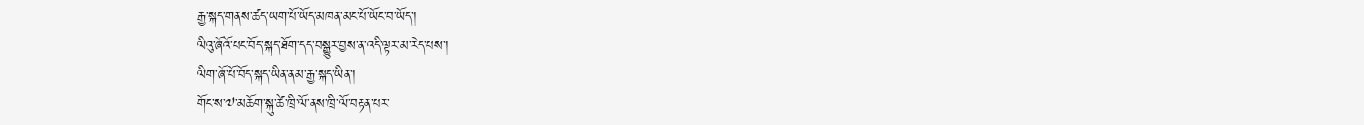རྒྱ་སྐད་གནས་ཚད་ཡག་པོ་ཡོད་མཁན་མང་པོ་ཡོང་བ་ཡོད་།
ལིའུ་ཞོའོ་པང་བོད་སྐད་ཐོག་དད་བསྒྱུར་བྱས་ན་འདི་ལྟར་མ་རེད་པས་།
ལིག་ཞོ་པོ་བོད་སྐད་ཡིན་ནམ་རྒྱ་སྐད་ཡིན་།
གོང་ས་༧་མཆོག་སྐུ་ཚེ་ཁྲི་ལོ་ནས་ཁྲི་ལོ་བརྟན་པར་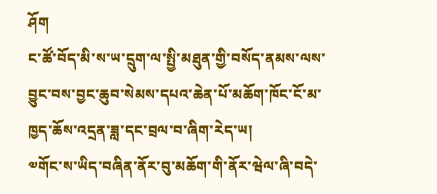ཤོག
ང་ཚོ་བོད་མི་ས་ཡ་དྲུག་ལ་སྤྱི་མཐུན་གྱི་བསོད་ནམས་ལས་བྱུང་བས་བྱང་ཆུབ་སེམས་དཔའ་ཆེན་པོ་མཆོག་ཁོང་ངོ་མ་ཁྱད་ཆོས་འདྲན་ཟླ་དང་བྲལ་བ་ཞིག་རེད་ཡ།
༧གོང་ས་ཡིད་བཞིན་ནོར་བུ་མཆོག་གི་ནོར་ཝེལ་ཞི་བདེ་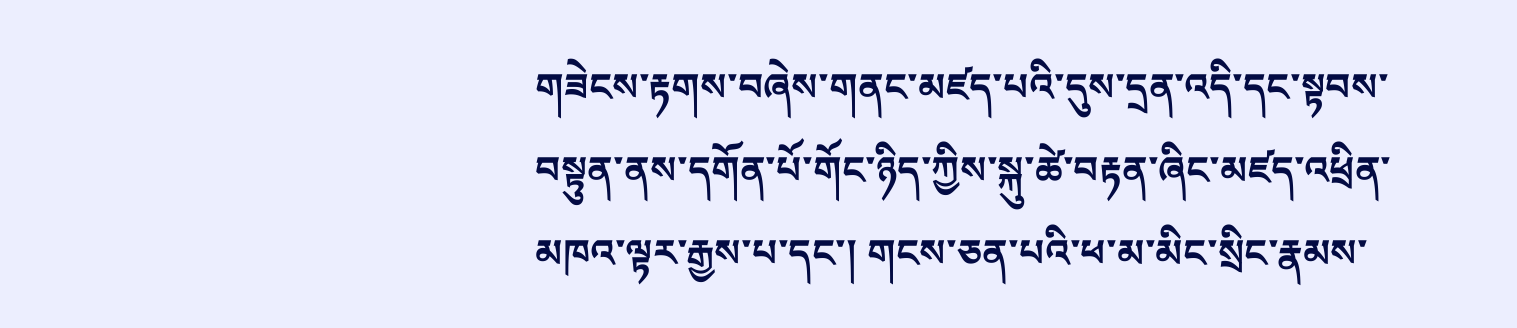གཟེངས་རྟགས་བཞེས་གནང་མཛད་པའི་དུས་དྲན་འདི་དང་སྟབས་བསྟུན་ནས་དགོན་པོ་གོང་ཉིད་ཀྱིས་སྐུ་ཚེ་བརྟན་ཞིང་མཛད་འཕྲིན་མཁའ་ལྟར་རྒྱས་པ་དང་། གངས་ཅན་པའི་ཕ་མ་མིང་སྲིང་རྣམས་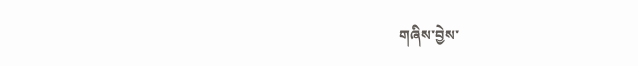གཞིས་བྱེས་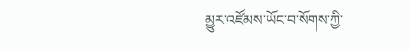མྱུར་འཛོམས་ཡོང་བ་སོགས་ཀྱི་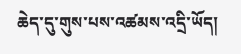ཆེད་དུ་གུས་པས་འཚམས་འདྲི་ཡོད།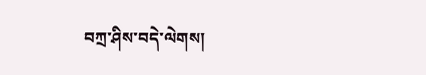བཀྲ་ཤིས་བདེ་ལེགས།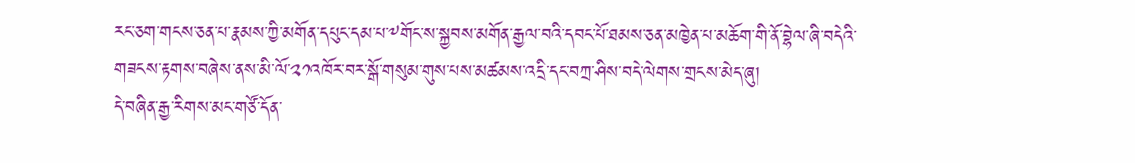རང་ཅག་གངས་ཅན་པ་རྣམས་ཀྱི་མགོན་དཔུང་དམ་པ་༸གོང་ས་སྐྱབས་མགོན་རྒྱལ་བའི་དབང་པོ་ཐམས་ཅན་མཁྱེན་པ་མཆོག་གི་ནོ་བྷེལ་ཞི་བདེའི་གཟངས་རྟགས་བཞེས་ནས་མི་ལོ་༢༡འཁོར་བར་སྒོ་གསུམ་གུས་པས་མཚམས་འདྲི་དང་བཀྲ་ཤིས་བདེ་ལེགས་གྲངས་མེད་ཞུ།
དེ་བཞིན་རྒྱ་རིགས་མང་གཙོ་དོན་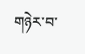གཉེར་བ་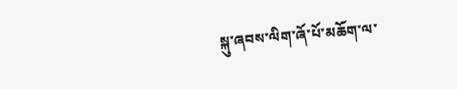སྐུ་ཞབས་ལིག་ཞོ་པོ་མཆོག་ལ་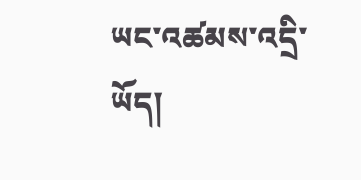ཡང་འཚམས་འདྲི་ཡོད།